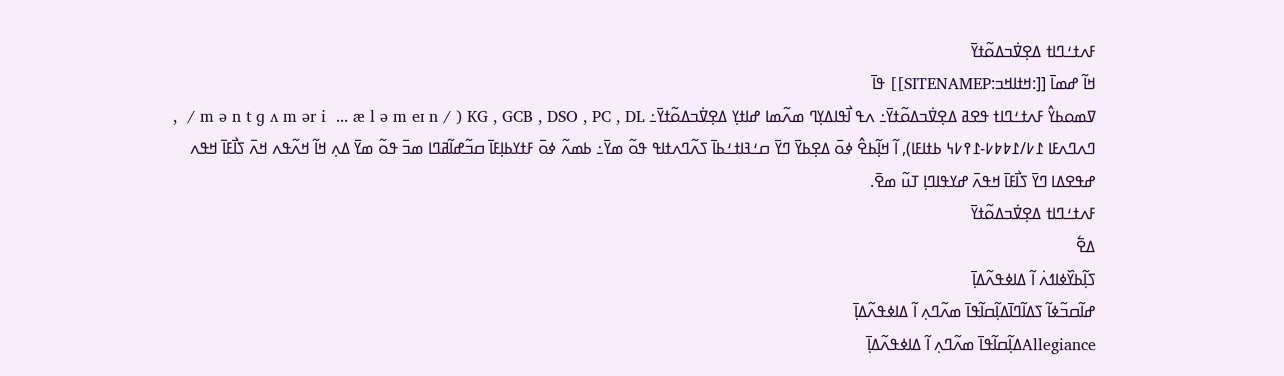ߓߍߙߑߣߊߙ ߡߐ߲ߜ߭ߏߡߋ߬ߙߌ߫
ߞߊ߬ ߝߘߊ߫ [[:ߞߙߊߞߏ:SITENAMEP]] ߟߊ߫
ߜߘߋߕߌ߮ ߓߍߙߑߣߊߙ ߟߐߥ ߡߐ߲ߜ߭ߏߡߋ߬ߙߌ߫߸ ߍߟ ߊ߯ߟߊߡߌ߲ߣ ߘߍ߬ߘߊ ߝߊߙߌ߲ ߡߐ߲ߜ߭ߏߡߋ߬ߙߌ߫߸ KG , GCB , DSO , PC , DL ( / m ə n t ɡ ʌ m ər i  ... æ l ə m eɪ n /  , ߣߍߣߍߓߊ ߁߇/߁߈߈߇-߁߉߇߆ ߕߙߊߓߊ), ߊ߬ ߞߊ߲߬ߕߐ߮ ߦߋ߫ ߡߐ߲ߕߌ߫ ߣߌ߫ ߛߑߔߊߙߑߕߊ߫ ߖߍ߬ߣߍߙߊߟ ߟߋ߬ ߘߌ߫߸ ߕߘߍ߬ ߦߋ߫ ߓߙߌߕߊ߲ߓߊ߫ ߛߏ߬ߝߊ߬ߥߣߊ ߘߏ߫ ߟߋ߬ ߘߌ߫ ߡߍ߲ ߞߊ߬ ߞߍ߬ߟߍ ߞߍ߫ ߖߊ߯ߓߊ߫ ߞߟߍ ߝߟߐߡߊ ߣߌ߫ ߖߊ߯ߓߊ߫ ߞߟߍ߫ ߝߌߟߊߣߊ߲ ߠߎ߬ ߘߐ߫.
ߓߍߙߑߣߊߙ ߡߐ߲ߜ߭ߏߡߋ߬ߙߌ߫
ߡߐ߱
ߖߊ߲߬ߕߌ߰ߦߊߗߍ߭ ߊ߬ ߡߊߦߟߍ߬ߡߊ߲߫
ߝߊ߬ߛߏ߬ߦߊ߬ ߖߡߊ߬ߣߊ߫ߡߊ߲߬ߛߊ߬ߟߊ߫ ߘߍ߬ߣߍ߲ ߊ߬ ߡߊߦߟߍ߬ߡߊ߲߫
Allegianceߡߊ߲߬ߛߊ߬ߟߊ߫ ߘߍ߬ߣߍ߲ ߊ߬ ߡߊߦߟߍ߬ߡߊ߲߫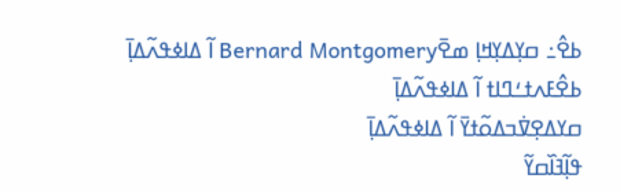ߕߐ߮߸ ߛߌ߲ߡߌ߲ߞߊ߲ ߘߐ߫Bernard Montgomery ߊ߬ ߡߊߦߟߍ߬ߡߊ߲߫
ߕߐ߮ߓߍߙߑߣߊߙ ߊ߬ ߡߊߦߟߍ߬ߡߊ߲߫
ߛߌߡߐ߲ߜ߭ߏߡߋ߬ߙߌ߫ ߊ߬ ߡߊߦߟߍ߬ߡߊ߲߫
ߟߊ߲߬ߔߊ߰ߛߌ߬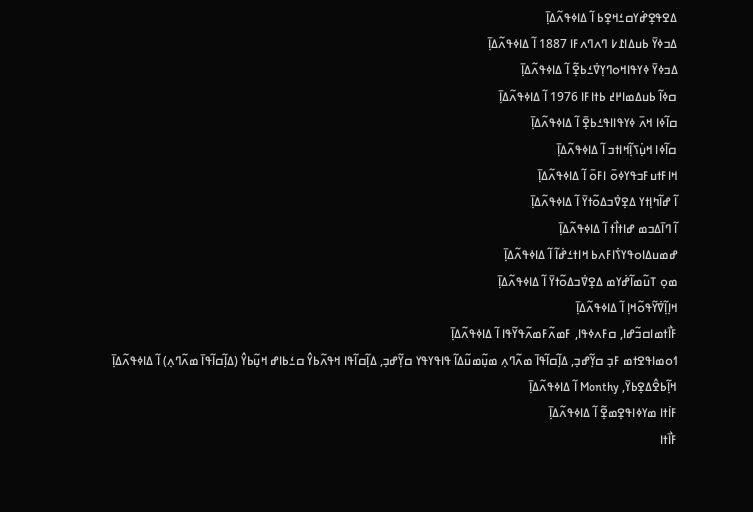ߡߐߟߐ߲ߝ߭ߌߛߑߞߐ߲ߕ ߊ߬ ߡߊߦߟߍ߬ߡߊ߲߫
ߡߏߦߌ߫ ߕߎߡߊ߁߇ ߣߍߣߍߓߊ 1887 ߊ߬ ߡߊߦߟߍ߬ߡߊ߲߫
ߡߏߦߌ߫ ߦߌߟߊߞߋߣߌ߲ߜ߭ߑߕߐ߲߬ ߊ߬ ߡߊߦߟߍ߬ߡߊ߲߫
ߛߦߊ߬ ߕߎߡߘߊ߂߄ ߕߙߊߓߊ 1976 ߊ߬ ߡߊߦߟߍ߬ߡߊ߲߫
ߛߊ߬ߦߊ ߞߍ߫ ߦߌߟߊߊߟߑߕߐ߲߫ ߊ߬ ߡߊߦߟߍ߬ߡߊ߲߫
ߛߊ߬ߦߊ ߞߎ߲߭ߖߊ߲߬ߞߊߙߏ ߊ߬ ߡߊߦߟߍ߬ߡߊ߲߫
ߞߊߓߙߎߓߏߟߌߦߋ߫ ߊߓߋ߫ ߊ߬ ߡߊߦߟߍ߬ߡߊ߲߫
ߊ߬ ߝߊ߬ߤߊ߲ߙߌ ߡߐ߲ߜ߭ߏߡߋ߬ߙߌ߫ ߊ߬ ߡߊߦߟߍ߬ߡߊ߲߫
ߊ߬ ߣߊ߫ߡߏߘ ߝߊߙߊ߯ߙ ߊ߬ ߡߊߦߟߍ߬ߡߊ߲߫
ߝߘߎߡߊߋߟߌߖ߭ߊߓߍߕ ߞߊߙߑߝ߭ߊ߬ ߊ߬ ߡߊߦߟߍ߬ߡߊ߲߫
ߘߋ߲ ߠߎ߬ߘߊ߬ߝ߭ߌߘ ߡߐ߲ߜ߭ߏߡߋ߬ߙߌ߫ ߊ߬ ߡߊߦߟߍ߬ߡߊ߲߫
ߞߊ߲ߊ߲߬ߜ߭ߌ߬ߟߋ߬ߞߊ߲ ߊ߬ ߡߊߦߟߍ߬ߡߊ߲߫
ߓߊ߯ߙߘߊߛߏ߬ߝߊ, ߛߓߍߦߟߊ, ߓߘߍ߬ߓߘߍ߬ߟߌ߬ߟߊ ߊ߬ ߡߊߦߟߍ߬ߡߊ߲߫
ߗߋߘߊߟߐߙߘ ߓߏ߲ ߛߌ߲߬ߝߏ߲, ߡߊ߲߬ߛߊ߬ߟߊ߫ ߘߍ߬ߣߍ߲ ߘߎ߲߬ߘߎ߬ߡߊ߬ ߟߊߟߌߟߌ ߛߌ߲߬ߝߏ߲, ߡߊ߲߬ߛߊ߬ߟߊ ߞߟߍ߬ߕߌ߮ ߛߑߕߊߝ ߞߎ߲߬ߕߌ߮ (ߡߊ߲߬ߛߊ߬ߟߊ߫ ߘߍ߬ߣߍ߲) ߊ߬ ߡߊߦߟߍ߬ߡߊ߲߫
ߞߊ߲߬ߕߐ߮ߡߐ߲ߕߌ߫, Monthy ߊ߬ ߡߊߦߟߍ߬ߡߊ߲߫
ߓߊ߭ߙߊ ߘߌߦߊߟߐ߲ߘߐ߲߬ ߊ߬ ߡߊߦߟߍ߬ߡߊ߲߫
ߓߊ߯ߙߊ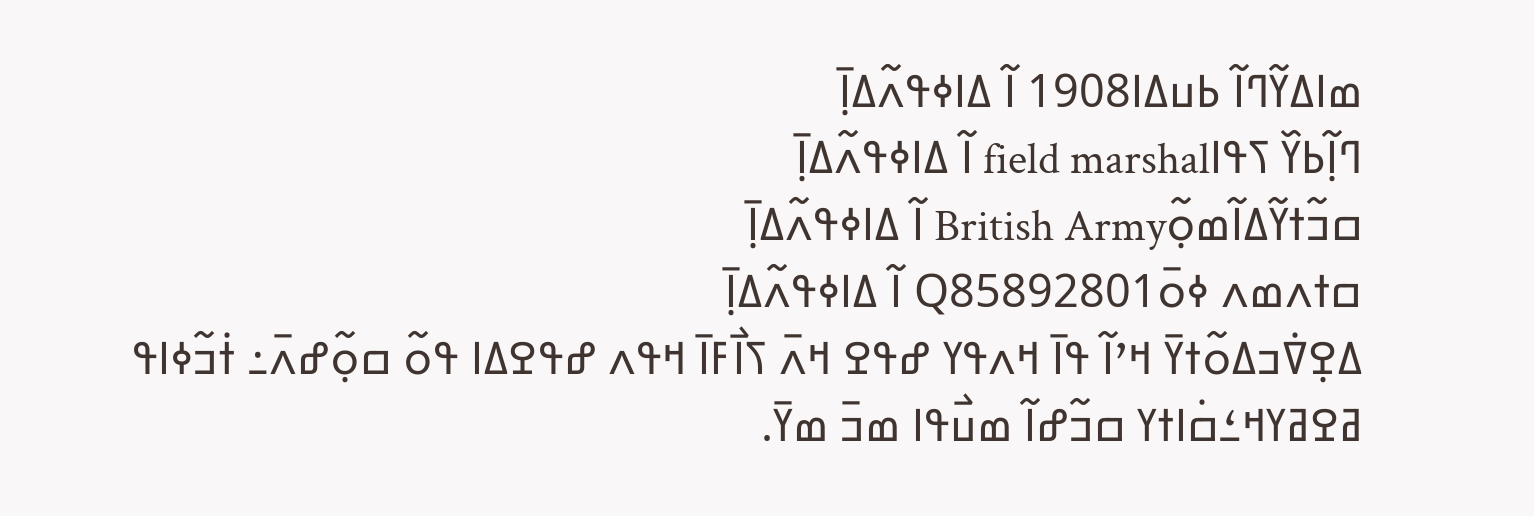ߘߊߡߌ߬ߣߊ߬ ߕߎߡߊ1908 ߊ߬ ߡߊߦߟߍ߬ߡߊ߲߫
ߣߊ߲߬ߕߌ߰ ߖߟߊfield marshal ߊ߬ ߡߊߦߟߍ߬ߡߊ߲߫
ߛߏ߬ߙߌ߬ߡߊ߬ߘߋ߲߬British Army ߊ߬ ߡߊߦߟߍ߬ߡߊ߲߫
ߛߙߍߘߍ ߦߋ߫Q85892801 ߊ߬ ߡߊߦߟߍ߬ߡߊ߲߫
ߡߐ߲ߜ߭ߏߡߋ߬ߙߌ߫ ߞߴߊ߬ ߟߊ߫ ߞߍߟߌ ߝߟߐ ߞߍ߫ ߖߊ߯ߓߊ߫ ߞߟߍ ߝߟߐߡߊ ߟߋ߬ ߛߋ߲߬ߝߍ߫߸ ߙ߭ߏ߬ߦߊߟ ߥߐߥߌߞߑߛ߭ߊߙߌ ߛߏ߬ߝߊ߬ ߘߎ߯ߟߊ ߘߏ߫ ߘߌ߫.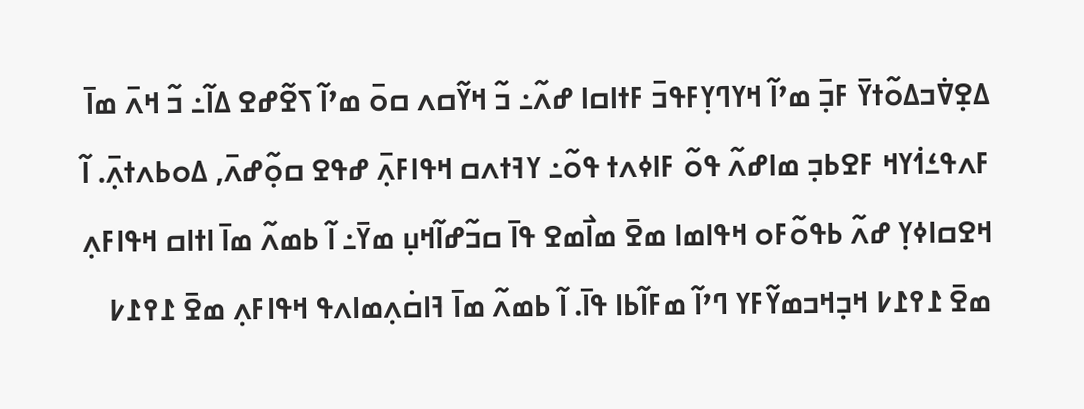ߡߐ߲ߜ߭ߏߡߋ߬ߙߌ߫ ߓߏ߲߫ ߘߴߊ߬ ߞߌߣߌ߲ߓߟߏ߫ ߓߙߊߛߊ ߝߍ߬߸ ߏ߬ ߞߌ߬ߛߍ ߛߋ߫ ߘߴߊ߬ ߖߐ߬ߝߐ ߡߊ߬߸ ߏ߬ ߞߍ߫ ߘߊ߫ ߓߍߟߑߗ߭ߌߞ ߓߐߕߏ߲ ߘߊߝߍ߬ ߟߋ߬ ߓߊߦߍߙ ߟߋ߬߸ ߌߔߙߍߛ ߞߟߊߓߍ߲߫ ߝߟߐ ߛߋ߲߬ߝߍ߫, ߡߋߕߍߙߍ߲߫. ߊ߬ ߞߐߛߊߦߌ߲ ߝߍ߬ ߕߟߋ߬ߓߋ ߞߟߊߘߊ ߘߐ߫ ߘߊ߯ߘߐ ߟߊ߫ ߛߏ߬ߝߊ߬ߞߎ߲ ߘߌ߫߸ ߊ߬ ߕߘߍ߬ ߘߊ߫ ߊߙߊߛ ߞߟߊߓߍ߲ ߘߐ߫ ߁߉߁߇ ߞߏ߲ߞߏߘߌ߬ߓߌ ߣߴߊ߬ ߘߓߊ߬ߕߊ ߟߊ߫. ߊ߬ ߕߘߍ߬ ߘߊ߫ ߔߊߛ߭ߍ߲ߘߊߍߟ ߞߟߊߓߍ߲ ߘߐ߫ ߁߉߁߇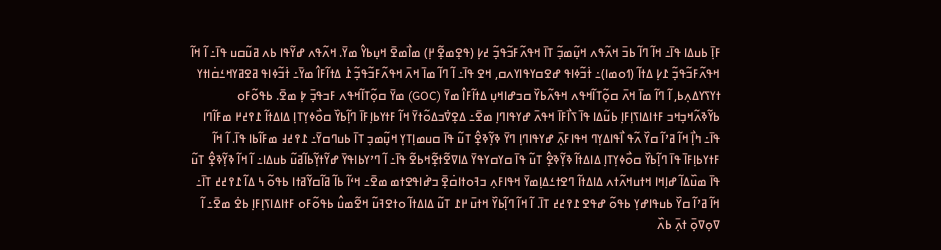ߓߊ߲߫ ߕߎߡߊ ߟߊ߫߸ ߞߊ߬ ߣߊ߬ ߕߏ߫ ߞߍ߬ߟߍ ߞߎ߲߬ߘߏ߲߬ ߠߊ߫ ߞߟߍ߬ߓߏ߬ߟߏ߲߬ ߄߇߲ (ߟߐ߲ߘߐ߲߬ ߂߲) ߘߊ߯ߘߐ߫ ߞߎ߲ߕߌ߮ ߘߌ߫. ߞߍ߬ߟߍ ߝߌ߬ߟߊ ߕߍ ߥߎ߬ߛߎ ߟߊ߫߸ ߊ߬ ߞߊ߬ ߞߟߍ߬ߓߏ߬ߟߏ߲߬ ߁߇߲ ߡߙߊ߬ (ߗߋߘߊ)߸ ߙ߭ߏ߬ߦߊߟ ߝߐߛߌߟߊߌߍߛ, ߞߐ ߟߊ߫߸ ߊ߬ ߣߊ߬ ߘߊ߫ ߞߍ߫ ߞߟߍ߬ߓߏ߬ߟߏ߲߬ ߁߭ ߡߙߊ߬ߓߊ߮ ߘߌ߫߸ ߙ߭ߏ߬ߦߊߟ ߥߐߥߌߞߑߛ߭ߊߙߌ ߙߌߖߌߡߍ߲ߕ, ߊ߬ ߣߊ߬ ߘߊ߫ ߞߍ߫ ߛߋ߲߬ߠߊ߬ߞߟߍ ߞߟߍ߬ߕߌ߰ ߛߏߝߊߞߎ߲ ߡߙߊ߬ߓߊ߮ ߘߌ߫ (GOC) ߘߌ߫ ߛߋ߲߬ߠߊ߬ߞߟߍ ߓߏߟߏ߲߫ ߈߲ ߘߐ߫. ߕߟߋ߬ߓߋ ߕߌ߬ߢߍ߬ߞߏ߲ߞߏ ߓߙߊߡߊߖߊ߲ߓߊ߲ ߕߎ߬ߡߊ ߟߊ߫ ߖߊ߯ߓߊ߫ ߞߟߍ߫ ߝߌߟߊߣߊ߲ ߘߐ߫߸ ߡߐ߲ߜ߭ߏߡߋ߬ߙߌ߫ ߞߊ߬ ߓߙߌߕߊ߲ߓߊ߫ ߣߊ߲߬ߕߌ߰ ߛߋ߯ߦߌ߲ߠߊ߲ ߡߊߡߙߊ߬ ߁߉߄߂ ߘߓߊ߬ߣߊ ߟߊ߫߸ ߤߊ߲߯ ߞߊ߬ ߥߴߊ߬ ߛߌ߰ ߍ߬ߟ ߊ߯ߟߊߡߌ߲ߣ ߞߟߊߓߍ߲߫ ߝߌߟߊߣߊ߲ ߣߌ߫ ߢߌ߲߬ߢߐ߲߮ ߠߎ߬ ߟߊ߫ ߛߎߘߊ߲ߠߌ߲ ߞߎ߲߬ߘߏ߲ ߠߊ߫ ߕߎߣߛߌ߫߸ ߁߉߄߃ ߘߓߊ߬ߕߊ ߟߊ߫. ߊ߬ ߞߊ߬ ߓߙߌߕߊ߲ߓߊ߫ ߟߊ߫ ߣߊ߲߬ߕߌ߰ ߛߋ߯ߦߌ߲ߠߊ߲ ߡߊߡߙߊ߬ ߢߌ߲߬ߢߐ߲߮ ߠߎ߬ ߟߊ߫ ߛߌߛߌߟߌ߫ ߡߊߜߐ߬ߙߐ߲߬ߞߕߐ߬ ߟߊ߫߸ ߊ߬ ߣߴߌߕߊߟߌ߫ ߝߌ߬ߙߌ߲߬ߕߊ߬ߥߎ߬ ߕߎߡߊ߸ ߊ߬ ߞߊ߬ ߢߌ߲߬ߢߐ߲߮ ߠߎ߬ ߟߊ߫ ߘߎ߰ߡߊ߬ ߝߊ߲ߞߊ ߞߙߎߞߍ߬ߙߍ ߡߊߡߙߊ߬ ߣߐߙߑߡߊ߲ߘߌ߫ ߞߟߊߓߍ߲ ߏߔߋߙߊߛ߭ߐ߲߫ ߏߝ߭ߊߟߐߙߘ ߘߐ߫߸ ߞߵߊ߬ ߕߊ߬ ߥߊ߬ߛߌ߬ߥߙߊ ߕߟߋ߬ ߆ ߡߊ߬ ߁߉߄߄ ߠߊ߫߸ ߞߊ߬ ߥߴߊ߬ ߛߌ߰ ߕߎߟߊߝߌ߲ ߕߟߋ߬ ߝߟߐ ߁߉߄߄ ߠߊ߫. ߊ߬ ߞߊ߬ ߣߊ߲߬ߕߌ߰ ߞߙߎ߫ ߂߁ ߠߎ߬ ߡߊߡߙߊ߬ ߋߙߐߔߎ߬ ߞߐ߬ߘߎ߮ ߕߟߋ߬ߓߋ ߓߙߊߡߊߖߊ߲ߓߊ߲ ߕߐ߭ ߘߐ߫߸ ߊ߬ ߜߋ߲ߜߋ߲߫ ߙߍ߲߫ ߕߍ߰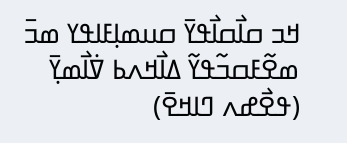ߞߏ ߛߊ߯ߛߊ߯ߟߌ߫ ߛߎߘߊ߲ߓߊߟߌ ߘߏ߫ ߘߐ߬ߓߛߏ߬ߟߌ߬ ߡߊ߯ߞߍߕ ߜ߭ߊ߯ߘߌ߲߫ (ߟߐ߯ߝߍ ߣߊߞߐ߫)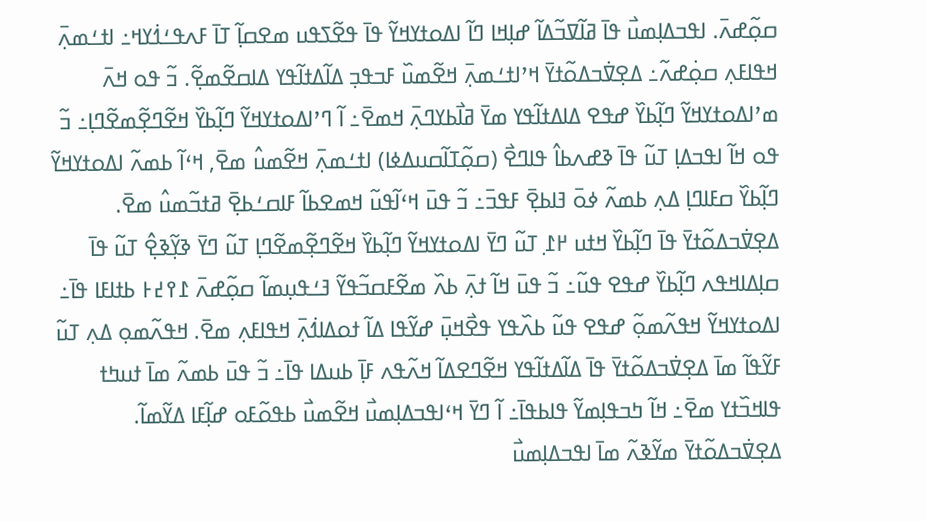ߛߋ߲߬ߝߍ߫. ߊߟߏߡߊ߲ߘߎ߯ ߟߊ߫ ߥߊ߬ߜߏ߬ߡߊ߬ ߝߊ߲ߞߊ ߣߊ߬ ߊߡߋߙߌߞߌ߬ ߟߊ߫ ߟߐ߬ߖߟߎ ߘߐߛߊ߲߬ ߠߊ߫ ߓߍߟߑߗ߭ߌߞ߸ ߊߙߑߘߍ߲߫ ߞߟߊߓߍ߲ ߛߋ߲߭ߝߍ߬߸ ߡߐ߲ߜ߭ߏߡߋ߬ߙߌ߫ ߞߴߊߙߑߘߍ߲߫ ߞߐ߬ߘߎ߰ ߓߏߟߏ߲ ߡߊ߬ߡߙߊ߬ߟߌ ߡߊߛߐ߬ߘߐ߲߬. ߏ߬ ߟߋ ߞߍ߫ ߘߴߊߡߋߙߌߞߌ߬ ߣߊ߲߬ߕߌ߰ ߝߟߐ ߡߊߡߙߊ߬ߟߌ ߘߌ߫ ߥߊ߯ߕߌߣߍ߲߫ ߞߘߐ߫߸ ߊ߬ ߣߴߊߡߋߙߌߞߌ߬ ߣߊ߲߬ߕߌ߰ ߞߐ߬ߣߐ߲߬ߘߐ߬ߣߊ߲߸ ߏ߬ ߟߋ ߞߊ߬ ߊߟߏߡߊ߲ ߠߎ߬ ߟߊ߫ ߢߝߍߕߊ߮ ߟߊߣߐ߯ (ߛߋ߲߬ߠߊ߬ߛߎߡߦߊ) ߊߙߑߘߍ߲߫ ߞߐ߬ߘߎ߮ ߘߐ߫, ߞߵߊ߬ ߕߘߍ߬ ߊߡߋߙߌߞߌ߬ ߣߊ߲߬ߕߌ߰ ߛߓߊߣߊ߲ ߡߍ߲ ߕߘߍ߬ ߦߋ߫ ߔߊߕߐ߲߫ ߓߟߏ߫߸ ߏ߬ ߟߎ߫ ߞߵߊ߬ߟߎ߬ ߞߘߐߕߊ߬ ߓߊߛߑߕߐ߲߫ ߥߙߏ߬ߘߎ߮ ߘߐ߫. ߡߐ߲ߜ߭ߏߡߋ߬ߙߌ߫ ߟߊ߫ ߣߊ߲߬ߕߌ߰ ߞߙߎ ߂߁߲ ߠߎ߬ ߣߌ߫ ߊߡߋߙߌߞߌ߬ ߣߊ߲߬ߕߌ߰ ߞߐ߬ߣߐ߲߬ߘߐ߬ߣߊ߲ ߠߎ߬ ߣߌ߫ ߢߌ߲߬ߢߐ߲߮ ߠߎ߬ ߟߊ߫ ߛߊ߲ߡߊߞߟߍ ߣߊ߲߬ߕߌ߰ ߝߟߐ ߟߎ߬߸ ߏ߬ ߟߎ߫ ߞߊ߬ ߙߍ߲߫ ߕߍ߰ ߘߐ߬ߓߛߏ߬ߟߌ߬ ߔߑߟߎ߲ߘߊ߬ ߛߋ߲߬ߝߍ߫ ߁߉߄߅ ߕߙߊߓߊ ߟߊ߫߸ ߊߡߋߙߌߞߌ߬ ߞߟߍ߬ߘߋ߲߬ ߝߟߐ ߟߎ߬ ߕߍ߰ߟߌ ߟߐ߯ߞߎ߲߫ ߝߌ߬ߟߊ ߡߊ߬ ߙߋߡߊߗ߭ߍ߲߫ ߞߟߊߓߍ߲ ߘߐ߫. ߞߟߍ߬ߘߋ߲ ߡߍ߲ ߠߎ߬ ߓߌ߬ߟߊ߬ ߘߊ߫ ߡߐ߲ߜ߭ߏߡߋ߬ߙߌ߫ ߟߊ߫ ߡߊ߬ߡߙߊ߬ߟߌ ߞߐ߬ߣߐߡߊ߬ ߞߍ߬ߟߍ ߓߊ߲߫ ߕߎߡߊ ߟߊ߫߸ ߏ߬ ߟߎ߫ ߕߘߍ߬ ߘߊ߫ ߙߎߤߙ ߟߊߞߏ߰ߙߌ ߘߐ߫߸ ߞߊ߬ ߤߏߟߊ߲ߘߌ߬ ߟߊߕߟߊ߫߸ ߊ߬ ߣߌ߫ ߞߵߊߟߏߡߊ߲ߘߎ߯ ߞߐ߬ߘߎ߯ ߕߟߋ߬ߓߋ ߝߊ߲߬ߓߊ ߡߌ߬ߘߊ߬. ߡߐ߲ߜ߭ߏߡߋ߬ߙߌ߫ ߘߌ߬ߢߍ߬ ߘߊ߫ ߊߟߏߡߊ߲ߘߎ߯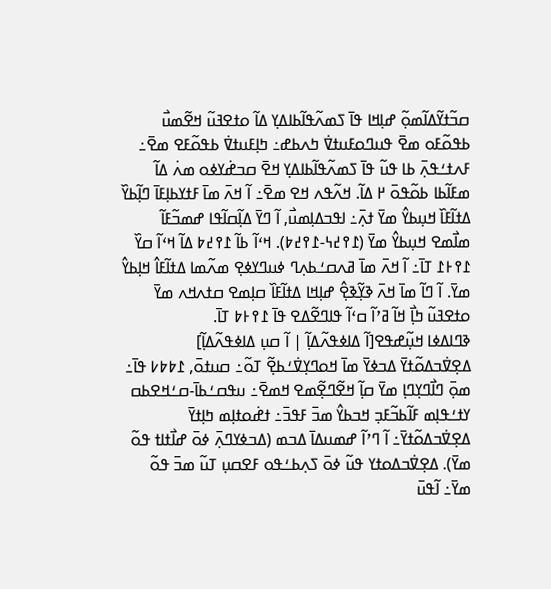ߛߏ߬ߙߌ߬ߡߊ߬ߘߋ߲߬ ߝߊ߲ߞߊ ߟߊ߫ ߖߘߍ߬ߟߊ߬ߕߊߡߌ߲ ߡߊ߬ ߋߙߐߔߎ߬ ߞߐ߬ߘߎ߯ ߕߟߋ߬ߓߋ ߘߐ߫ ߟߎߣߋߓߎߙߜ߭ ߤߍߕߝ߸ ߤߊ߲ߓߎߙߜ߭ ߕߟߋ߬ߓߐ ߘߐ߫߸ ߓߍߙߑߟߍ߲߫ ߕߊ ߟߎ߬ ߟߊ߫ ߖߘߍ߬ߟߊ߬ߕߊߡߌ߲ ߞߐ߫ ߛߏߝ߭ߌߦߋ ߘߍ߭ ߡߊ߬ ߘߓߊ߬ߕߊ ߕߋ߬ߟߋ߫ ߂ ߡߊ߬. ߞߍ߬ߟߍ ߞߐ ߘߐ߫߸ ߊ߬ ߞߍ߫ ߘߊ߫ ߓߙߌߕߊ߲ߓߊ߫ ߣߊ߲߬ߕߌ߰ ߡߙߊ߬ߓߊ߰ ߞߎ߲ߕߌ߮ ߘߌ߫ ߙߍ߲߫߸ ߊߟߏߡߊ߲ߘߎ߯, ߊ߬ ߣߌ߫ ߡߊ߲߬ߛߊ߬ߟߊ ߝߘߏ߬ߓߊ߬ ߘߊ߯ߘߐ ߞߎ߲ߕߌ߮ ߘߌ߫ (߁߉߄߆-߁߉߄߈). ߞߵߊ߬ ߕߊ߬ ߁߉߄߈ ߡߊ߬ ߞߵߊ߬ ߛߌ߰ ߁߉߅߁ ߠߊ߫߸ ߊ߬ ߞߍ߫ ߘߊ߫ ߥߍߛߑߕߍ߲ߣ ߦߎߣߌߦߐ߲ ߘߍ߬ߘߊ ߡߙߊ߬ߓߊ߮ ߞߊ߲ߕߌ߮ ߘߌ߫. ߊ߬ ߣߊ߬ ߘߊ߫ ߞߍ߫ ߢߌ߲߬ߢߐ߲߮ ߝߊ߲ߞߊ ߡߙߊ߬ߓߊ߰ ߛߊ߲ߘߐ ߛߙߍߞߍ ߘߌ߫ ߋߙߐߔߎ߬ ߤߊ߲߯ ߞߊ߬ ߥߴߊ߬ ߛߵߊ߬ ߟߊߣߐ߬ߡߐ ߟߊ߫ ߁߉߅߈ ߠߊ߫.
ߢߣߊߡߦߊ ߞߎ߲߬ߝߟߐ[ߊ߬ ߡߊߦߟߍ߬ߡߊ߲߬ | ߊ߬ ߛߎ߲ ߡߊߦߟߍ߬ߡߊ߲߬]
ߡߐ߲ߜ߭ߏߡߋ߬ߙߌ߫ ߡߏߦߌ߫ ߘߊ߫ ߞߋߣߌ߲ߜ߭ߑߕߐ߲߬ ߠߋ߬߸ ߛߎߙߋ߫, ߁߈߈߇ ߟߊ߫߸ ߘߋ߲߫ ߣߊ߯ߣߌ߲ߣߊ߲ ߘߌ߫ ߛߊ߲߬ ߞߐ߬ߣߐ߲߬ߘߐ ߞߘߐ߫߸ ߎߟߛߑߕߊ߫-ߛߑߞߐߕߛ ߌߙߑߟߊ߲ߘ ߓߊ߬ߕߏ߬ߓߏ߲ ߞߏߕߌ߮ ߘߏ߫ ߓߟߏ߫߸ ߙߝ߭ߋߙߊ߲ߘ ߤߊ߲ߙߌ߫ ߡߐ߲ߜ߭ߏߡߋ߬ߙߌ߫߸ ߊ߬ ߣߴߊ߬ ߝߘߎߡߊ߫ ߡߏߘ (ߡߏߦߌߣߍ߲߫ ߦߋ߫ ߝߊ߯ߙߊߙ ߟߋ߬ ߘߌ߫). ߡߐ߲ߜ߭ߏߡߋߙߌ ߟߎ߬ ߦߋ߫ ߖߍ߲ߕߑߟߋ ߓߐߛߎ߲ ߠߎ߬ ߘߏ߫ ߟߋ߬ ߘߌ߫߸ ߊ߬ߟߎ߫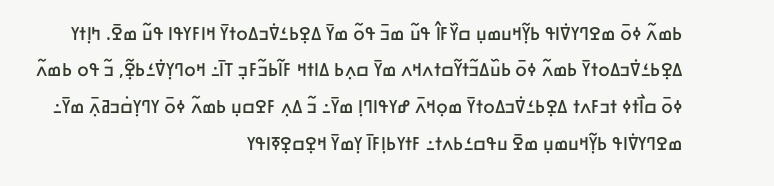ߕߘߍ߬ ߦߋ߫ ߘߐߣߌߜ߭ߊߟ ߕߌ߲߬ߞߎߘߎ߲ ߛߌ߰ߓߊ߮ ߟߎ߬ ߘߏ߫ ߟߋ߬ ߘߌ߫ ߡߐ߲ߕߑߜ߭ߏߡߋߙߌ߫ ߞߊߓߌߟߊ ߟߎ߬ ߘߐ߫. ߤߊ߲ߙߌ ߡߐ߲ߕߑߜ߭ߏߡߋߙߌ߫ ߕߘߍ߬ ߦߋ߫ ߕߎ߰ߡߏ߬ߙߌ߬ߛߙߍߞߍ ߘߌ߫ ߛߍ߲ߕ ߡߊߙߞ ߓߊ߬ߕߏ߬ߓߏ߲ ߠߊ߫߸ ߞߋߣߌ߲ߜ߭ߑߕߐ߲߬, ߏ߬ ߟߋ ߕߘߍ߬ ߦߋ߫ ߛߊ߯ߙߦ ߙߏߓߍߙ ߡߐ߲ߕߑߜ߭ߏߡߋߙߌ߫ ߘߋ߲ߞߍ߫ ߝߌߟߊߣߊ߲ ߘߌ߫߸ ߏ߬ ߡߍ߲ ߓߐߛߎ߲ ߕߘߍ߬ ߦߋ߫ ߌߣߌ߲ߛ߭ߏߥߍ߲߫ ߘߌ߫߸ ߘߐߣߌߜ߭ߊߟ ߕߌ߲߬ߞߎߘߎ߲ ߘߐ߫ ߎߟߛߑߕߍߙ߸ ߓߙߌߕߊ߲ߓߊ߫ ߌ߲ߘߌ߫ ߞߐ߲ߛߐ߲ߧߊߟߌ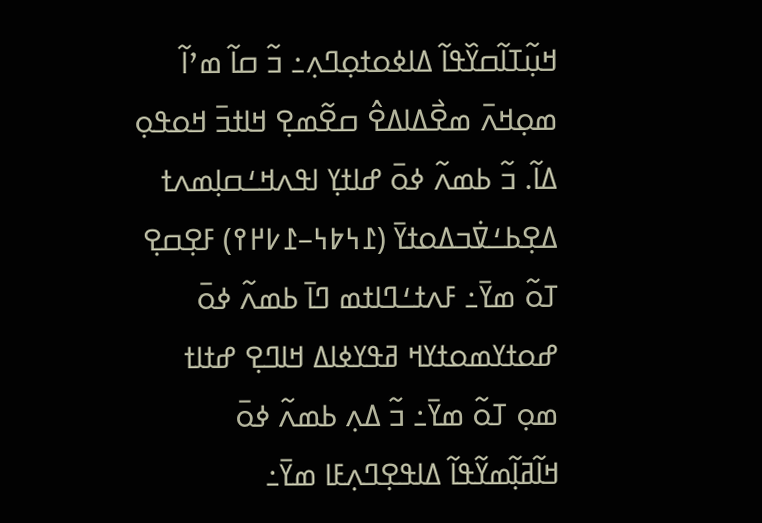ߞߎ߲߬ߠߊ߬ߛߌ߰ߟߊ߬ ߡߊߦߋߙߋ߲ߣߍ߲߸ ߏ߬ ߛߊ߬ ߘߴߊ߬ ߘߋ߲ߞߍ߫ ߘߐ߯ߡߊߡߐ߮ ߛߐ߬ߘߐ߲ ߞߊߙߏ߫ ߞߋߟߋ߲ ߡߊ߬. ߏ߬ ߕߘߍ߬ ߦߋ߫ ߝߊߙߌ߲ ߊߟߍߞߑߛߊ߲ߘߍߙ ߡߐ߲ߕߑߜ߭ߏߡߋߙߌ߫ (߁߆߈߆–߁߇߂߉) ߓߐ߲ߛߐ߲ ߠߋ߬ ߘߌ߫߸ ߓߍߙߑߣߊߙߘ ߣߊ߫ ߕߘߍ߬ ߦߋ߫ ߝߋߙߌߘߋߙߌߞ ߥߟߌߦߊߡ ߞߊߣߐ߲ ߝߙߊߙ ߘߋ߲ ߠߋ߬ ߘߌ߫߸ ߏ߬ ߡߍ߲ ߕߘߍ߬ ߦߋ߫ ߞߊ߬ߥߊ߲߬ߘߌ߬ߟߊ߬ ߡߊߟߐ߲ߣߍ߲ߓߊ ߘߌ߫߸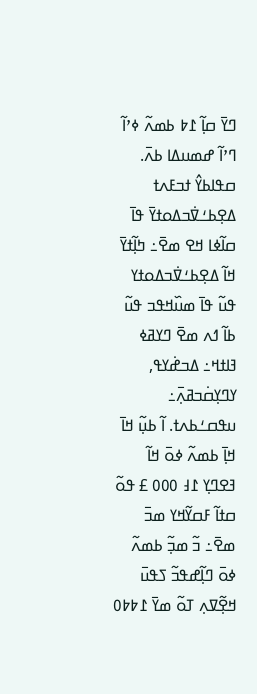ߣߌ߫ ߛߊ߲߬ ߁߈ ߕߘߍ߬ ߦߴߊ߬ ߣߴߊ߬ ߝߘߎߡߊ ߕߍ߫. ߛߟߊߕߌ߮ ߙߏߓߍߙ ߡߐ߲ߕߑߜ߭ߏߡߋߙߌ߫ ߟߊ߫ ߛߊ߬ߦߊ ߞߐ ߘߐ߫߸ ߤߊ߲߬ߙߌ߫ ߞߊ߬ ߡߐ߲ߕߑߜ߭ߏߡߋߙߌ ߟߎ߬ ߟߊ߫ ߘߎ߰ߞߟߏ ߟߎ߬ ߕߊ߬ ߗߍ ߘߐ߫ ߣߌߥߦ ߔߊߙߞ߸ ߡߏߝ߭ߌߟ, ߌߣߌ߲ߛ߭ߏߥߍ߲߫߸ ߎߟߛߑߕߍߙ. ߊ߬ ߕߎ߲߬ ߞߊ߫ ߞߊ߲߫ ߕߘߍ߬ ߦߋ߫ ߞߊ߬ ߔߐߣߌ߲ ߁߃ ߀߀߀ £ ߟߋ߬ ߛߙߊ߬ ߓߛߌ߬ߞߌ ߘߏ߫ ߘߐ߫߸ ߏ߬ ߘߏ߲߬ ߕߘߍ߬ ߦߋ߫ ߣߊ߲߬ߝߟߏ߬ ߖߟߎ߫ ߞߐ߲߬ߜߍ߲ ߠߋ߬ ߘߌ߫ ߁߈߈߀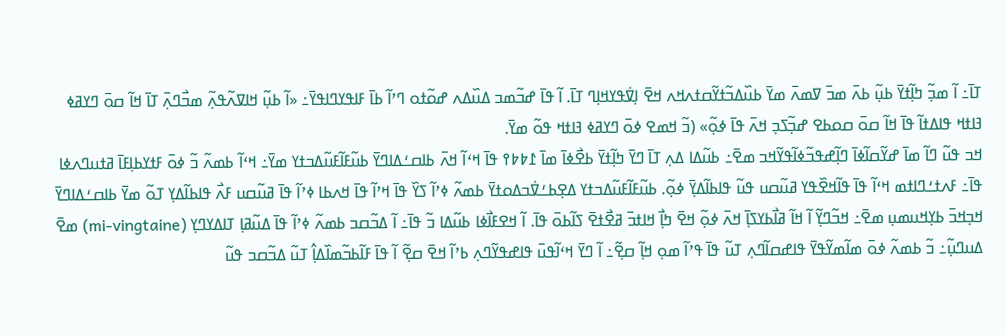ߠߊ߫߸ ߊ߬ ߘߏ߲߬ ߤߊ߲߬ߙߌ߫ ߕߎ߲߬ ߕߍ߫ ߘߏ߫ ߜߘߍ߫ ߘߌ߫ ߕߎ߰ߡߏ߬ߙߌ߬ߛߙߍߞߍ ߞߐ߫ ߊ߲ߜ߭ߟߌߞߊ߲ߣ ߠߊ߫. ߊ߬ ߟߊ߫ ߝߏ߬ߘߏ ߡߎ߰ߡߍ ߝߋ߬ߙߋ ߣߴߊ߬ ߕߊ߫ ߓߊߟߌߣߊߟߌ߫߸ «ߊ߬ ߕߎ߲߬ ߞߊߜߍ߬ߟߍ߲߬ ߘߏ߯ߣߍ߲߫ ߠߊ߫ ߞߊ߬ ߛߋ߫ ߣߌߥߦ ߔߊߙߞ ߟߊߡߙߊ߬ ߟߊ߫ ߞߊ߬ ߛߋ߫ ߛߋߕߐ ߝߏ߲߬ߖߏ߲ ߞߍ߫ ߟߊ߫ ߦߋ߲߬» (ߏ߬ ߞߘߐ ߦߋ߫ ߣߌߥߦ ߔߊߙߞ ߟߋ߬ ߘߌ߫.
ߞߏ ߟߎ߬ ߣߊ߬ ߘߊ߫ ߝߌ߬ߛߊ߬ߦߊ߫ ߣߊ߲߬ߝߟߏ߬ߦߊ߬ߟߌ߬ߞߏ ߘߐ߫߸ ߕߎ߬ߡߊ ߡߍ߲ ߠߊ߫ ߣߌ߫ ߤߊ߲߬ߙߌ߫ ߕߐ߯ߦߊ߫ ߘߊ߫ ߁߈߈߉ ߟߊ߫ ߞߵߊ߬ ߞߍ߫ ߕߊߛߑߡߊߣߌ߫ ߕߎ߬ߓߊ߬ߓߎ߬ߡߏߙߌ ߘߌ߫߸ ߞߵߊ߬ ߕߘߍ߬ ߏ߬ ߦߋ߫ ߓߙߌߕߊ߲ߓߊ߫ ߥߙߎߣߍߦߊ ߟߊ߫߸ ߓߍߙߑߣߊߙߘ ߞߵߊ߬ ߟߊ߫ ߟߊ߬ߞߐ߰ߟߌ ߥߎ߬ߛߎ ߟߎ߬ ߟߊߕߊ߬ߡߌ߲߫ ߦߋ߲߬. ߕߎ߬ߓߊ߬ߓߎ߬ߡߏߙߌ ߡߐ߲ߕߑߜ߭ߏߡߋߙߌ߫ ߕߘߍ߬ ߦߴߊ߬ ߖߌ߰ ߟߊ߫ ߞߴߊ߬ ߟߊ߫ ߞߍߕߊ ߦߴߊ߬ ߟߊ߫ ߥߎ߬ߛߎ ߓߍ߯ ߟߊߕߊ߬ߡߌ߲ ߠߋ߬ ߘߌ߫ ߕߊߛߑߡߊߣߌ߫ ߞߏ߲ߞߏ߫ ߕߌ߲ߞߎߘߎ߲ ߘߐ߫߸ ߞߏ߬ߣߌ߲߬ ߊ߬ ߞߊ߬ ߥߊ߯ߕߌߖߊ߲߫ ߞߍ߫ ߦߋ߲߬ ߞߐ߫ ߤߊ߲߯ ߞߊߙߏ߫ ߥߐ߯ߙߐ߫ ߖߊ߬ߕߋ߫ ߟߊ߫. ߊ߬ ߞߐߓߊ߯ߦߊ ߕߎ߬ߡߊ ߏ߬ ߟߊ߫߸ ߊ߬ ߡߏ߬ߛߏ ߕߘߍ߬ ߦߴߊ߬ ߟߊ߫ ߡߎ߬ߥߊ߲ ߠߊߡߌߣߌ߲ (mi-vingtaine) ߘߐ߫ ߡߎߣߎ߲߬߸ ߏ߬ ߕߘߍ߬ ߦߋ߫ ߘߊ߬ߘߌ߬ߟߌ߫ ߟߊߝߛߊ߬ߣߍ߲ ߠߎ߬ ߟߊ߫ ߟߴߊ߬ ߘߋ߲ ߞߊ߲߬ ߛߐ߲߬߸ ߊ߬ ߣߌ߫ ߞߵߊ߬ߟߎ߫ ߟߊߝߟߌ߬ߣߍ߲ ߕߴߊ߬ ߞߐ߫ ߛߐ߲߬ ߊ߬ ߟߊ߫ ߓߊ߬ߕߏ߬ߘߊ߰ߡߊ߲߮ ߠߎ߬ ߡߏ߬ߛߏ ߟߎ߬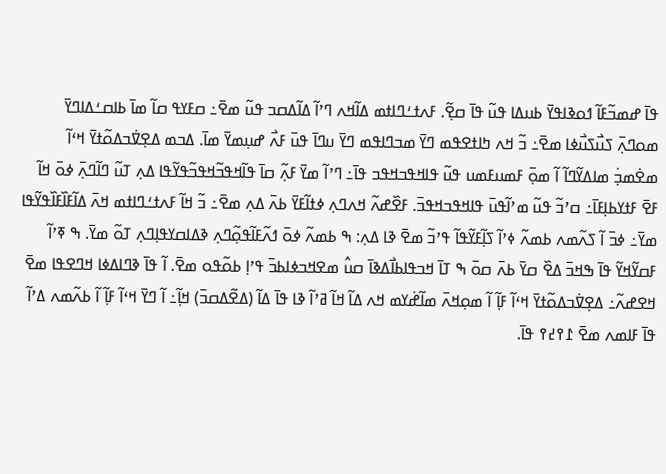ߟߊ߫ ߝߘߏ߬ߓߊ߬ ߗߋߢߊߟߌ߫ ߕߎߡߊ ߟߎ߬ ߟߊ߫ ߛߐ߲߬. ߓߍߙߑߣߊߙߘ ߡߊ߬ߞߍ ߣߴߊ߬ ߡߊ߬ߡߛߏ ߟߎ߬ ߘߐ߫߸ ߛߓߌߟ ߛߊ߬ ߘߊ߫ ߕߊߛߑߡߊߣߌ߫ ߘߋߣߍ߲߫ ߖߎ߯ߖߎ߯ߦߊ ߘߐ߫߸ ߏ߬ ߞߍ ߤߊߙߐߟߘ ߣߌ߫ ߘߏߣߊߟߘ ߣߌ߫ ߎߣߊ߫ ߟߎ߫ ߓߍ߯ ߝߎ߲ߘߌ߫ ߘߊ߫. ߡߏߘ ߡߐ߲ߜ߭ߏߡߋ߬ߙߌ߫ ߞߵߊ߬ ߘߐ߭ߘߏ߲߭ ߘߊߡߌ߬ߣߊ߬ ߊ߬ ߘߋ߲߫ ߓߘߎߓߘߎ ߟߎ߬ ߟߊߞߟߏߞߟߏ ߟߊ߫߸ ߣߴߊ߬ ߘߌ߫ ߓߍ߲߬ ߛߊ߫ ߟߊ߬ߞߟߏ߬ߞߟߏ߬ߟߌ߬ߟߊ ߡߍ߲ ߠߎ߬ ߣߊ߬ߣߍ߲߫ ߦߋ߫ ߞߊ߬ ߓߐ߫ ߓߙߌߕߊ߲ߓߊ߫߸ ߛߴߏ߬ ߟߎ߬ ߘߴߊ߬ߟߎ߫ ߟߊߞߟߏߞߟߏ߫. ߓߐ߰ߝߍ߬ ߞߍߣߍ߲ ߦߙߊ߬ߓߌ߫ ߕߍ߫ ߡߍ߲ ߘߐ߫߸ ߏ߬ ߞߊ߬ ߓߍߙߑߣߊߙߘ ߞߍ߫ ߡߊ߬ߓߊ߰ߓߊ߰ߟߌ߬ߟߊ ߘߌ߫߸ ߦߏ߫ ߊ߬ ߖߍ߬ߘߍ ߕߘߍ߬ ߦߴߊ߬ ߖߊ߲߬ߓߌ߬ߟߊ߬ ߟߴߏ߬ ߘߐ߫ ߢߊ ߡߍ߲: ߒ ߕߘߍ߬ ߦߋ߫ ߗߍ߬ߓߊ߬ߟߋ߲߬ߣߍ߲ ߢߡߊߛߌߟߊ߲ߣߍ߲ ߠߋ߬ ߘߌ߫. ߒ ߧߴߊ߬ ߓߛߌ߬ߞߌ߬ ߟߊ߫ ߒߞߏ߫ ߡߐ߰ ߛߌ߫ ߕߍ߫ ߛߋ߫ ߒ ߠߊ߫ ߞߏߟߊߕߊ߯ߡߢߊ߫ ߛߎ߮ ߘߐߞߏߦߊߕߏ߫ ߟߴߊ߲ ߕߋ߬ߟߋ ߘߐ߫. ߊ߬ ߟߊ߫ ߢߣߊߡߦߊ ߞߣߐߟߊ ߘߐ߫ ߞߐߝߍ߬߸ ߡߐ߲ߜ߭ߏߡߋ߬ߙߌ߫ ߞߵߊ߬ ߓߊ߲߬ ߊ߬ ߘߋ߲ߞߍ߫ ߘߊ߬ߝ߭ߌߘ ߞߍ ߡߊ߬ ߞߊ߬ ߥߴߊ߬ ߢߊ ߟߊ߫ ߡߊ߬ (ߡߐ߬ߡߛߏ߫) ߞߊ߲߬߸ ߊ߬ ߣߌ߫ ߞߵߊ߬ ߓߊ߲߬ ߊ߬ ߕߍ߬ߘߍ ߡߴߊ߬ ߟߊ߫ ߓߊߘߍ ߘߐ߫ ߁߉߄߉ ߟߊ߫.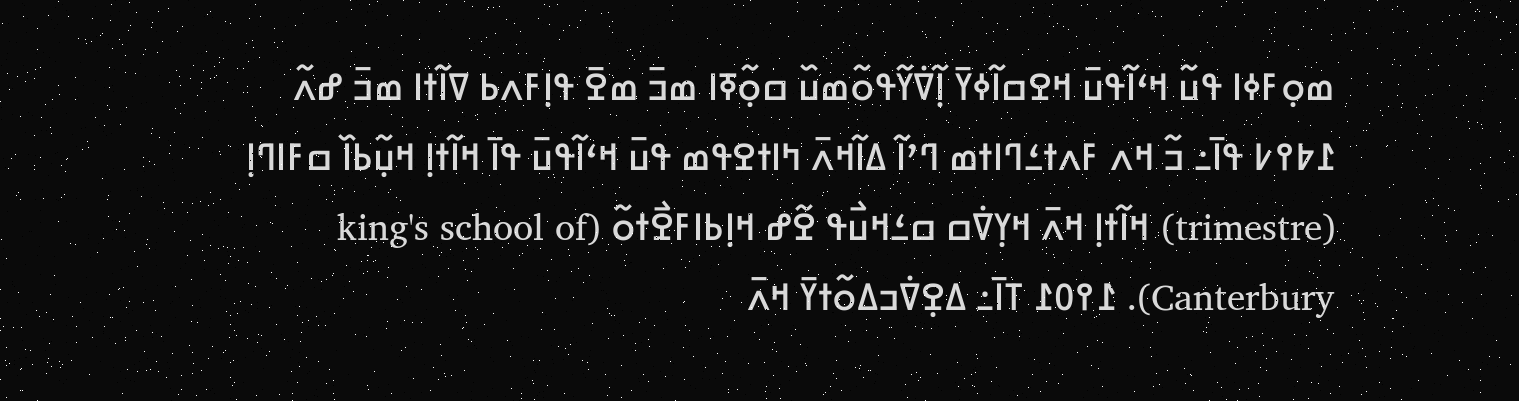ߘߋ߲ߓߦߊ ߟߎ߬ ߞߵߊ߬ߟߎ߫ ߞߐߛߊ߬ߦߌ߫ ߊ߲߬ߜ߭ߌ߬ߟߋ߬ߘߎ߰ ߛߋ߲߬ߧߊ ߘߏ߫ ߘߐ߫ ߟߊ߲ߓߍߕ ߜߊ߬ߙߊ ߘߏ߫ ߝߍ߬ ߁߈߉߇ ߟߊ߫߸ ߏ߬ ߞߍ ߓߍߙߑߣߊߙߘ ߣߴߊ߬ ߡߊ߬ߞߍ߫ ߤߊߙߐߟߘ ߟߎ߫ ߞߵߊ߬ߟߎ߫ ߟߊ߫ ߞߊ߬ߙߊ߲ ߞߎ߲߬ߕߊ߰ ߛߓߊߣߊ߲ (trimestre) ߞߊ߬ߙߊ߲ ߞߍ߫ ߞߌ߲ߜ߭ߛ ߛߑߞߎ߯ߟ ߐ߬ߝ ߞߊ߲ߕߊߓߐ߯ߙߋ߬ (king's school of Canterbury). ߁߉߀߁ ߠߊ߫߸ ߡߐ߲ߜ߭ߏߡߋ߬ߙߌ߫ ߞߍ߫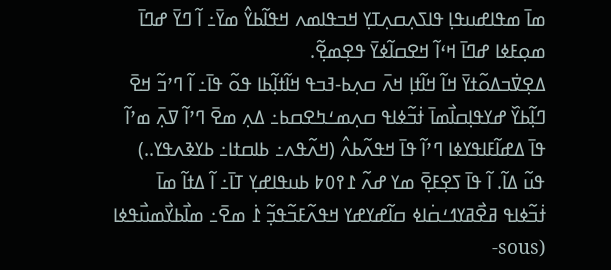ߘߊ߫ ߘߟߊߝߎߟߊ߲ ߟߊߖߍ߲ߛߍ߲ߠߌ߲ ߞߏߟߊߘߍ ߞߟߊ߬ߕߌ߮ ߘߌ߫߸ ߊ߬ ߣߌ߫ ߝߣߊ߫ ߘߋ߲ߓߦߊ ߝߣߊ߫ ߞߵߊ߬ ߞߐߛߊ߬ߦߌ߫ ߟߐ߲ߘߐ߲߬.
ߡߐ߲ߜ߭ߏߡߋ߬ߙߌ߫ ߞߊ߬ ߞߊ߬ߙߊ߲ ߞߍ߫ ߛߍ߲ߕ-ߔߏߟ ߞߊ߬ߙߊ߲߬ߕߊ ߟߋ߬ ߟߊ߫߸ ߊ߬ ߣߴߏ߬ ߞߐ߫ ߣߊ߲߬ߕߌ߰ ߝߌߟߊ߲ߛߊ߯ߘߊ߫ ߙ߭ߏ߬ߦߊߟ ߛߍ߲ߘߑߤߐߛߕ߸ ߡߍ߲ ߘߐ߫ ߣߴߊ߬ ߜߍ߲߫ ߘߴߊ߬ ߟߊ߫ ߡߝߊ߬ߓߊߟߌߦߊ ߣߴߊ߬ ߟߊ߫ ߞߟߍ߬ߕߍ߮ (ߞߍ߬ߟߍ߸ ߕߊߛߙߊ߸ ߕߌߢߍߟߌ..) ߟߎ߬ ߡߊ߬. ߊ߬ ߟߊ߫ ߖߐ߲ߓߐ߲߫ ߘߌ ߝߍ߬ ߁߉߀߈ ߕߎߟߊߝߌ߲ ߠߊ߫߸ ߊ߬ ߡߙߊ߬ ߘߊ߫ ߙ߭ߏ߬ߦߊߟ ߥߐ߯ߥߌߗߑߛ߭ߊߦ ߛߊ߬ߝߌߝߌ ߞߟߍ߬ߓߏ߬ߟߏ߲߬ ߁߭ ߘߐ߫߸ ߘߊ߯ߕߌ߯ߘߎ߯ߟߦߊ (sous-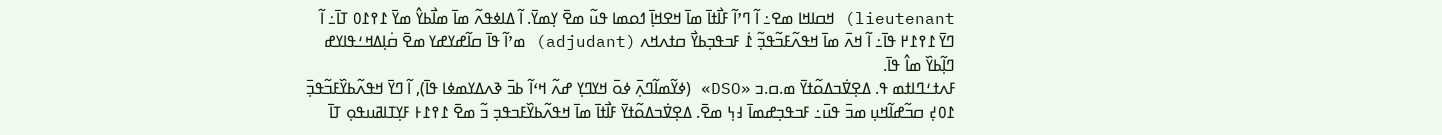lieutenant) ߞߛߊߞߊ ߘߐ߸ ߊ߬ ߣߴߊ߬ ߓߊ߯ߙߊ߫ ߘߊ߫ ߞߐߞߊ߲߫ ߗߋߘߊ ߟߎ߬ ߘߐ߫ ߌ߲ߘߌ߫. ߊ߬ ߡߊߦߟߍ߬ ߘߊ߫ ߘߊ߯ߕߌ߮ ߘߌ߫ ߁߉߁߀ ߠߊ߫߸ ߊ߬ ߣߌ߫ ߁߉߁߂ ߟߊ߫߸ ߊ߬ ߞߍ߫ ߘߊ߫ ߞߟߍ߬ߓߏ߬ߟߏ߲߬ ߁߭ ߓߏߟߏ߲ߕߌ߯ ߛߙߍߞߍ (adjudant) ߘߴߊ߬ ߟߊ߫ ߛߊ߬ߝߌߝߌ ߘߐ߫ ߛ߭ߊ߲ߡߞߑߟߊߌߝ ߣߊ߲߬ߕߌ߰ ߘߊ߮ ߟߊ߫.
ߓߍߙߑߣߊߙߘ ߟ. ߡߐ߲ߜ߭ߏߡߋ߬ߙߌ߫ ߘ.ߛ.ߏ «DSO» (ߦߌ߬ߘߊ߬ߣߍ߲߫ ߦߋ߫ ߞߌߣߌ߲ ߝߍ߬ ߞߵߊ߬ ߕߏ߫ ߢߍߡߌߘߦߊ ߟߊ߫), ߊ߬ ߣߌ߫ ߞߟߍ߬ߕߌ߰ߓߏ߬ߟߏ߲߫ ߁߀߄߲ ߛߏ߬ߝߊ߬ߞߎ߲ ߘߏ߫ ߟߎ߫߸ ߓߏߟߏ߲ߝߘߊ߫ ߃߆߲ ߘߐ߫. ߡߐ߲ߜ߭ߏߡߋ߬ߙߌ߫ ߓߊ߯ߙߊ߫ ߘߊ߫ ߞߟߍ߬ߕߌ߰ߓߏߟߏ߲ ߏ߬ ߘߐ߫ ߁߉߁߅ ߓߌ߲ߠߊߥߎߟߋ߲ ߠߊ߫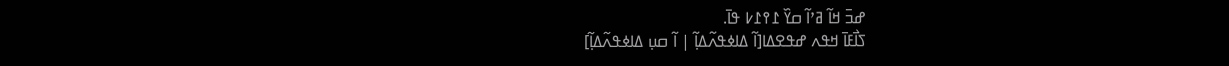ߝߏ߫ ߞߊ߬ ߥߴߊ߬ ߛߌ߰ ߁߉߁߇ ߟߊ߫.
ߖߊ߯ߓߊ߫ ߞߟߍ ߝߟߐߡߊ[ߊ߬ ߡߊߦߟߍ߬ߡߊ߲߬ | ߊ߬ ߛߎ߲ ߡߊߦߟߍ߬ߡߊ߲߬]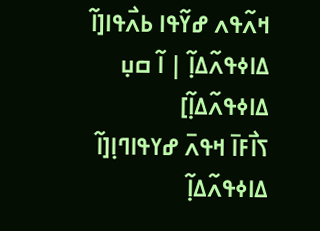ߞߍ߬ߟߍ ߝߌ߬ߟߊ ߕߍ߯ߟߊ[ߊ߬ ߡߊߦߟߍ߬ߡߊ߲߬ | ߊ߬ ߛߎ߲ ߡߊߦߟߍ߬ߡߊ߲߬]
ߖߊ߯ߓߊ߫ ߞߟߍ߫ ߝߌߟߊߣߊ߲[ߊ߬ ߡߊߦߟߍ߬ߡߊ߲߬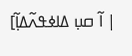| ߊ߬ ߛߎ߲ ߡߊߦߟߍ߬ߡߊ߲߬]